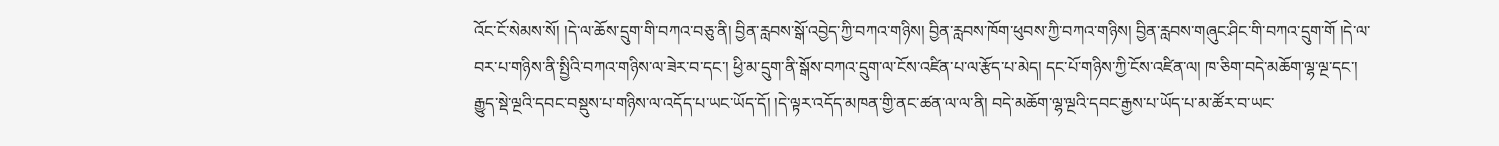འོང་ངོ་སེམས་སོ། །དེ་ལ་ཆོས་དྲུག་གི་བཀའ་བཅུ་ནི། བྱིན་རླབས་སྒོ་འབྱེད་ཀྱི་བཀའ་གཉིས། བྱིན་རླབས་ཁོག་ཕུབས་ཀྱི་བཀའ་གཉིས། བྱིན་རླབས་གཞུང་ཤིང་གི་བཀའ་དྲུག་གོ །དེ་ལ་བར་པ་གཉིས་ནི་སྤྱིའི་བཀའ་གཉིས་ལ་ཟེར་བ་དང་། ཕྱི་མ་དྲུག་ནི་སྒོས་བཀའ་དྲུག་ལ་ངོས་འཛིན་པ་ལ་རྩོད་པ་མེད། དང་པོ་གཉིས་ཀྱི་ངོས་འཛིན་ལ། ཁ་ཅིག་བདེ་མཆོག་ལྷ་ལྔ་དང་། རྒྱུད་སྡེ་ལྔའི་དབང་བསྡུས་པ་གཉིས་ལ་འདོད་པ་ཡང་ཡོད་དོ། །དེ་ལྟར་འདོད་མཁན་གྱི་ནང་ཚན་ལ་ལ་ནི། བདེ་མཆོག་ལྷ་ལྔའི་དབང་རྒྱས་པ་ཡོད་པ་མ་ཚོར་བ་ཡང་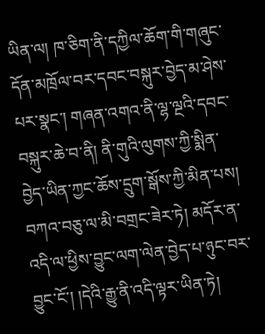ཡིན་ལ། ཁ་ཅིག་ནི་དཀྱིལ་ཆོག་གི་གཞུང་དོན་མཁྲོལ་བར་དབང་བསྐུར་བྱེད་མ་ཤེས་པར་སྣང་། གཞན་འགའ་ནི་ལྷ་ལྔའི་དབང་བསྐུར་ཆེ་བ་ནི། ནི་གུའི་ལུགས་ཀྱི་སྨིན་བྱེད་ཡིན་ཀྱང་ཆོས་དྲུག་སྒོས་ཀྱི་མིན་པས། བཀའ་བཅུ་ལ་མི་བགྲང་ཟེར་ཏེ། མདོར་ན་འདི་ལ་ཕྱིས་བྱུང་ལག་ལེན་བྱེད་པ་ཉུང་བར་བྱུང་ངོ་། །དེའི་རྒྱུ་ནི་འདི་ལྟར་ཡིན་ཏེ།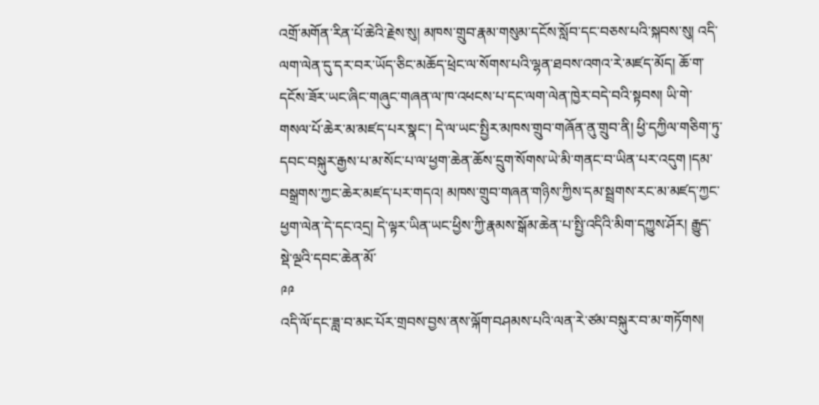འགྲོ་མགོན་རིན་པོ་ཆེའི་རྗེས་སུ། མཁས་གྲུབ་རྣམ་གསུམ་དངོས་སློབ་དང་བཅས་པའི་སྐབས་སུ། འདི་ལག་ལེན་དུ་དར་བར་ཡོད་ཅིང་མཆོད་ཕྲེང་ལ་སོགས་པའི་ལྷན་ཐབས་འགའ་རེ་མཛད་མོད། ཆོ་ག་དངོས་ཟོར་ཡང་ཞིང་གཞུང་གཞན་ལ་ཁ་འཕངས་པ་དང་ལག་ལེན་ཁྱེར་བདེ་བའི་སྟབས། ཡི་གེ་གསལ་པོ་ཆེར་མ་མཛད་པར་སྣང་། དེ་ལ་ཡང་སྤྱིར་མཁས་གྲུབ་གཞོན་ནུ་གྲུབ་ནི། ཕྱི་དཀྱིལ་གཅིག་ཏུ་དབང་བསྐུར་རྒྱས་པ་མ་སོང་པ་ལ་ཕྱག་ཆེན་ཆོས་དྲུག་སོགས་ཡེ་མི་གནང་བ་ཡིན་པར་འདུག །དམ་བསྒྲགས་ཀྱང་ཆེར་མཛད་པར་གདའ། མཁས་གྲུབ་གཞན་གཉིས་ཀྱིས་དམ་སྦྲགས་རང་མ་མཛད་ཀྱང་ཕྱག་ལེན་དེ་དང་འདྲ། དེ་ལྟར་ཡིན་ཡང་ཕྱིས་ཀྱི་རྣམས་སྒོམ་ཆེན་པ་སྤྱི་འདིའི་མིག་དཀྱུས་ཤོར། རྒྱུད་སྡེ་ལྔའི་དབང་ཆེན་མོ་
༩༩
འདི་ལོ་དང་ཟླ་བ་མང་པོར་གྲབས་བྱས་ནས་ལྐོག་བཤམས་པའི་ལན་རེ་ཙམ་བསྐུར་བ་མ་གཏོགས།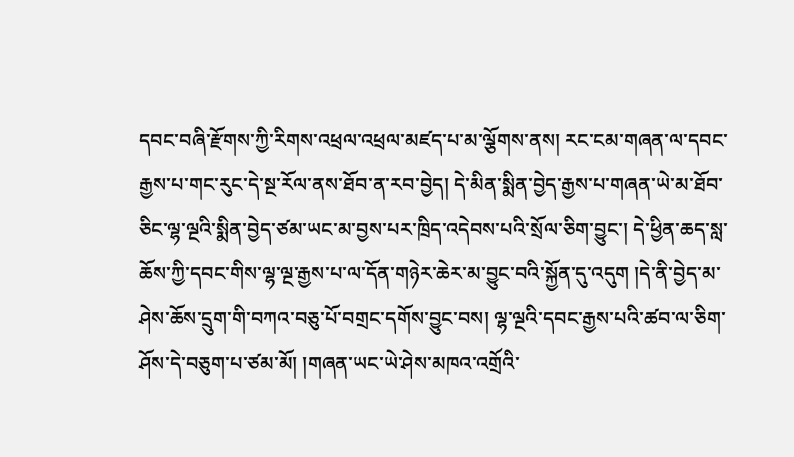དབང་བཞི་རྫོགས་ཀྱི་རིགས་འཕྲལ་འཕྲལ་མཛད་པ་མ་ལྕོགས་ནས། རང་ངམ་གཞན་ལ་དབང་རྒྱས་པ་གང་རུང་དེ་སྔ་རོལ་ནས་ཐོབ་ན་རབ་བྱེད། དེ་མིན་སྨིན་བྱེད་རྒྱས་པ་གཞན་ཡེ་མ་ཐོབ་ཅིང་ལྷ་ལྔའི་སྨིན་བྱེད་ཙམ་ཡང་མ་བྱས་པར་ཁྲིད་འདེབས་པའི་སྲོལ་ཅིག་བྱུང་། དེ་ཕྱིན་ཆད་སླ་ཆོས་ཀྱི་དབང་གིས་ལྷ་ལྔ་རྒྱས་པ་ལ་དོན་གཉེར་ཆེར་མ་བྱུང་བའི་སྐྱོན་དུ་འདུག །དེ་ནི་བྱེད་མ་ཤེས་ཆོས་དྲུག་གི་བཀའ་བཅུ་པོ་བགྲང་དགོས་བྱུང་བས། ལྷ་ལྔའི་དབང་རྒྱས་པའི་ཚབ་ལ་ཅིག་ཤོས་དེ་བཅུག་པ་ཙམ་མོ། །གཞན་ཡང་ཡེ་ཤེས་མཁའ་འགྲོའི་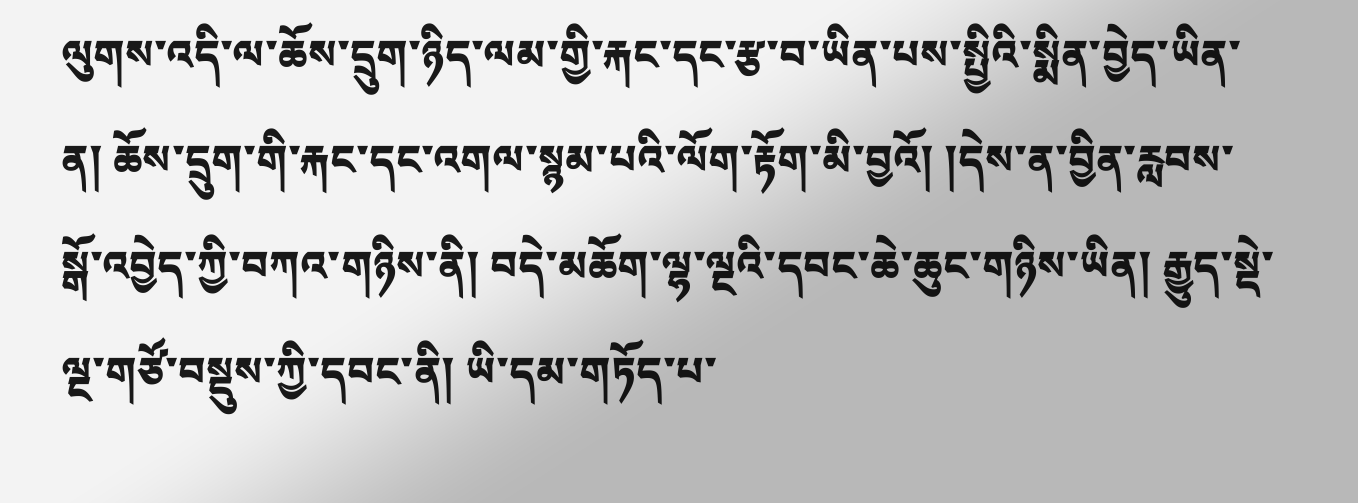ལུགས་འདི་ལ་ཆོས་དྲུག་ཉིད་ལམ་གྱི་རྐང་དང་རྩ་བ་ཡིན་པས་སྤྱིའི་སྨིན་བྱེད་ཡིན་ན། ཆོས་དྲུག་གི་རྐང་དང་འགལ་སྙམ་པའི་ལོག་རྟོག་མི་བྱའོ། །དེས་ན་བྱིན་རླབས་སྒོ་འབྱེད་ཀྱི་བཀའ་གཉིས་ནི། བདེ་མཆོག་ལྷ་ལྔའི་དབང་ཆེ་ཆུང་གཉིས་ཡིན། རྒྱུད་སྡེ་ལྔ་གཙོ་བསྡུས་ཀྱི་དབང་ནི། ཡི་དམ་གཏོད་པ་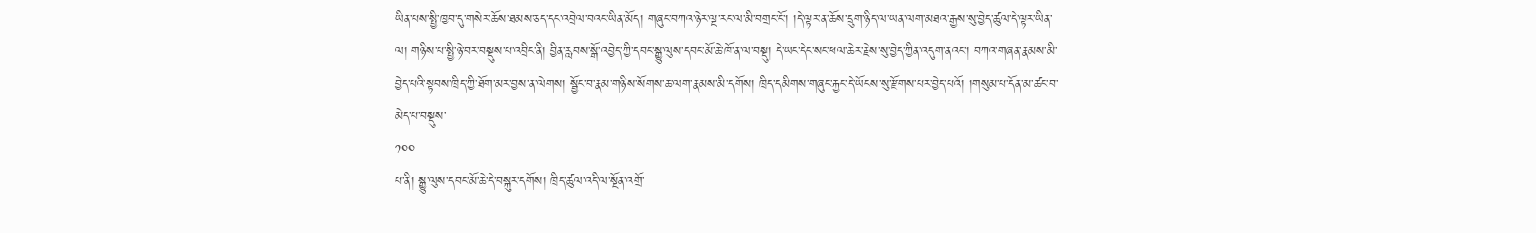ཡིན་པས་སྤྱི་ཁྱབ་དུ་གསེར་ཆོས་ཐམས་ཅད་དང་འབྲེལ་བའང་ཡིན་མོད། གཞུང་བཀའ་ཉེར་ལྔ་རང་ལ་མི་བགྲང་ངོ་། །དེ་ལྟར་ན་ཆོས་དྲུག་ཉིད་ལ་ཡན་ལག་མཐའ་རྒྱས་སུ་བྱེད་ཚུལ་དེ་ལྟར་ཡིན་ལ། གཉིས་པ་སྤྱི་ཉེ་བར་བསྡུས་པ་འབྲིང་ནི། བྱིན་རླབས་སྒོ་འབྱེད་ཀྱི་དབང་སྒྱུ་ལུས་དབང་མོ་ཆེ་ཁོ་ན་ལ་བསྡུ། དེ་ཡང་དེང་སང་ཕལ་ཆེར་རྗེས་སུ་བྱེད་ཀྱིན་འདུག་ནའང་། བཀའ་གཞན་རྣམས་མི་བྱེད་པའི་སྟབས་ཁྲིད་ཀྱི་ཐོག་མར་བྱས་ན་ལེགས། སྦྱོང་བ་རྣམ་གཉིས་སོགས་ཆ་ལག་རྣམས་མི་དགོས། ཁྲིད་དམིགས་གཞུང་རྐྱང་དེ་ཡོངས་སུ་རྫོགས་པར་བྱེད་པའོ། །གསུམ་པ་དོན་མ་ཚང་བ་མེད་པ་བསྡུས་
༡༠༠
པ་ནི། སྒྱུ་ལུས་དབང་མོ་ཆེ་དེ་བསྐུར་དགོས། ཁྲིད་ཚུལ་འདི་ལ་སྔོན་འགྲོ་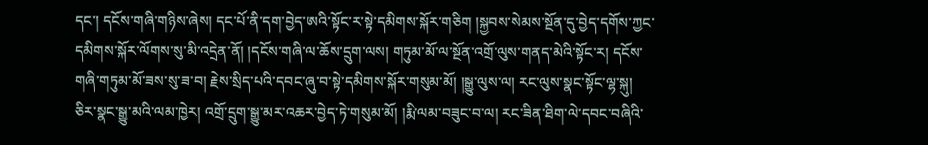དང་། དངོས་གཞི་གཉིས་ཞེས། དང་པོ་ནི་དག་བྱེད་ཨའི་སྟོང་ར་སྟེ་དམིགས་སྐོར་གཅིག །སྐྱབས་སེམས་སྔོན་དུ་བྱེད་དགོས་ཀྱང་དམིགས་སྐོར་ལོགས་སུ་མི་འདྲེན་ནོ། །དངོས་གཞི་ལ་ཆོས་དྲུག་ལས། གཏུམ་མོ་ལ་སྔོན་འགྲོ་ལུས་གནད་མེའི་སྟོང་ར། དངོས་གཞི་གཏུམ་མོ་ཟས་སུ་ཟ་བ། རྗེས་སྲིད་པའི་དབང་ཞུ་བ་སྟེ་དམིགས་སྐོར་གསུམ་མོ། །སྒྱུ་ལུས་ལ། རང་ལུས་སྣང་སྟོང་ལྷ་སྐུ། ཅིར་སྣང་སྒྱུ་མའི་ལམ་ཁྱེར། འགྲོ་དྲུག་སྒྱུ་མར་འཆར་བྱེད་ཏེ་གསུམ་མོ། །རྨི་ལམ་བཟུང་བ་ལ། རང་ཟིན་ཐིག་ལེ་དབང་བཞིའི་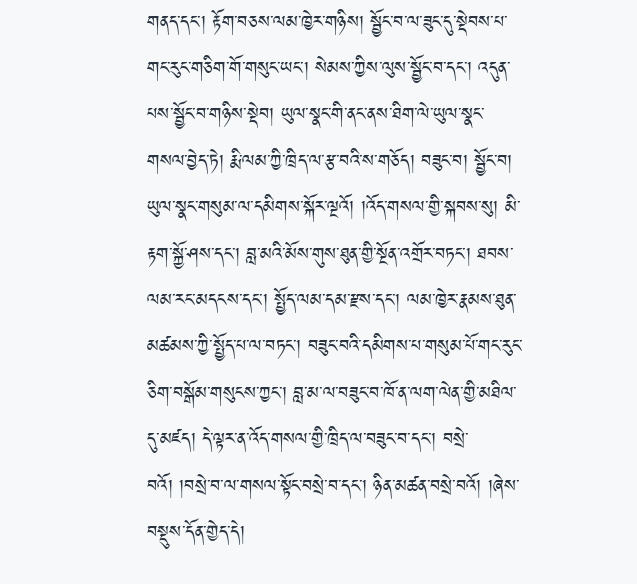གནད་དང་། རྟོག་བཅས་ལམ་ཁྱེར་གཉིས། སྦྱོང་བ་ལ་ཟུང་དུ་སྡེབས་པ་གང་རུང་གཅིག་གོ་གསུང་ཡང་། སེམས་ཀྱིས་ལུས་སྦྱོང་བ་དང་། འདུན་པས་སྦྱོང་བ་གཉིས་སྡེབ། ཡུལ་སྣང་གི་ནང་ནས་ཐིག་ལེ་ཡུལ་སྣང་གསལ་བྱེད་ཏེ། རྨི་ལམ་ཀྱི་ཁྲིད་ལ་རྩ་བའི་ས་གཅོད། བཟུང་བ། སྦྱོང་བ། ཡུལ་སྣང་གསུམ་ལ་དམིགས་སྐོར་ལྔའོ། །འོད་གསལ་གྱི་སྐབས་སུ། མི་རྟག་སྐྱོ་ཤས་དང་། བླ་མའི་མོས་གུས་ཐུན་གྱི་སྔོན་འགྲོར་བཏང་། ཐབས་ལམ་རང་མདངས་དང་། སྤྱོད་ལམ་དམ་རྫས་དང་། ལམ་ཁྱེར་རྣམས་ཐུན་མཚམས་ཀྱི་སྤྱོད་པ་ལ་བཏང་། བཟུང་བའི་དམིགས་པ་གསུམ་པོ་གང་རུང་ཅིག་བསྒོམ་གསུངས་ཀྱང་། བླ་མ་ལ་བཟུང་བ་ཁོ་ན་ལག་ལེན་གྱི་མཐིལ་དུ་མཛད། དེ་ལྟར་ན་འོད་གསལ་གྱི་ཁྲིད་ལ་བཟུང་བ་དང་། བསྲེ་བའོ། །བསྲེ་བ་ལ་གསལ་སྟོང་བསྲེ་བ་དང་། ཉིན་མཚན་བསྲེ་བའོ། །ཞེས་བསྡུས་དོན་གྱེད་དེ།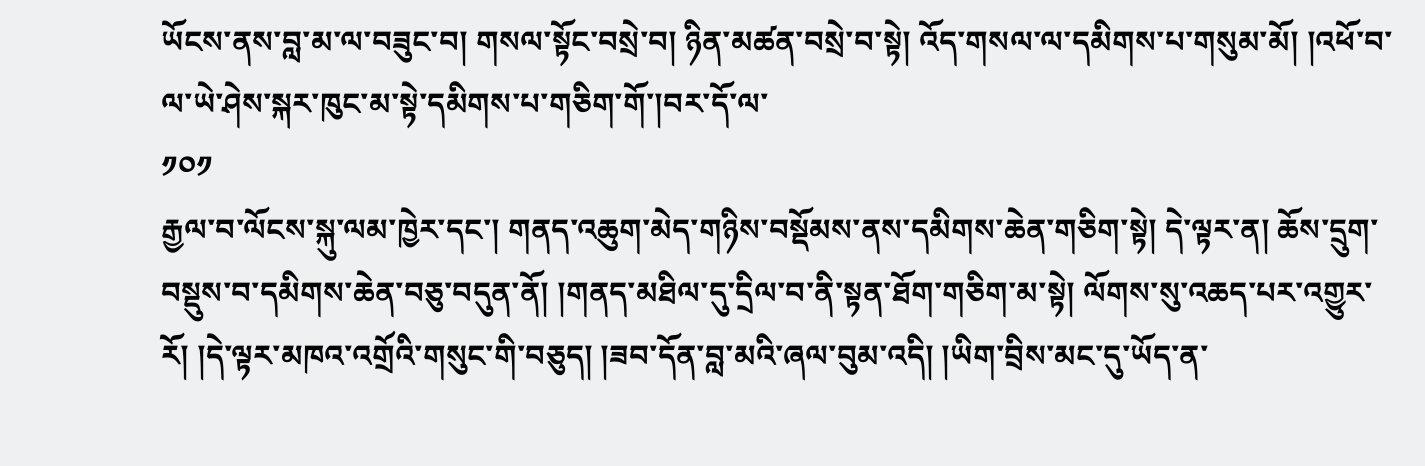ཡོངས་ནས་བླ་མ་ལ་བཟུང་བ། གསལ་སྟོང་བསྲེ་བ། ཉིན་མཚན་བསྲེ་བ་སྟེ། འོད་གསལ་ལ་དམིགས་པ་གསུམ་མོ། །འཕོ་བ་ལ་ཡེ་ཤེས་སྐར་ཁུང་མ་སྟེ་དམིགས་པ་གཅིག་གོ་།བར་དོ་ལ་
༡༠༡
རྒྱལ་བ་ལོངས་སྐུ་ལམ་ཁྱེར་དང་། གནད་འཆུག་མེད་གཉིས་བསྡོམས་ནས་དམིགས་ཆེན་གཅིག་སྟེ། དེ་ལྟར་ན། ཆོས་དྲུག་བསྡུས་བ་དམིགས་ཆེན་བཅུ་བདུན་ནོ། །གནད་མཐིལ་དུ་དྲིལ་བ་ནི་སྟན་ཐོག་གཅིག་མ་སྟེ། ལོགས་སུ་འཆད་པར་འགྱུར་རོ། །དེ་ལྟར་མཁའ་འགྲོའི་གསུང་གི་བཅུད། །ཟབ་དོན་བླ་མའི་ཞལ་བུམ་འདི། །ཡིག་བྲིས་མང་དུ་ཡོད་ན་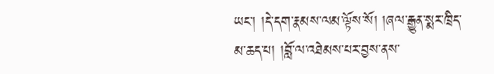ཡང་། །དེ་དག་རྣམས་ལམ་ལྟོས་སོ། །ཞལ་རྒྱུན་སྨར་ཁྲིད་མ་ཆད་པ། །བློ་ལ་འཐེམས་པར་བྱས་ནས་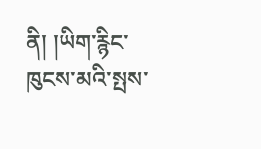ནི། །ཡིག་རྙིང་ཁུངས་མའི་སྤས་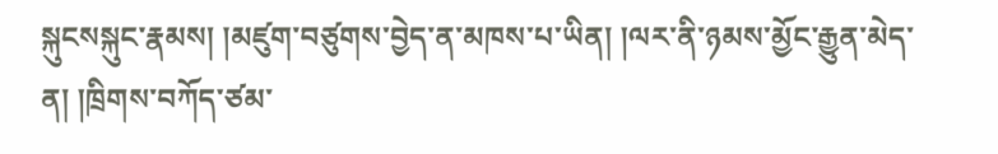སྐུངསསྐུང་རྣམས། །མཛུག་བཙུགས་བྱེད་ན་མཁས་པ་ཡིན། །ལར་ནི་ཉམས་མྱོང་རྒྱུན་མེད་ན། །ཁྲིགས་བཀོད་ཙམ་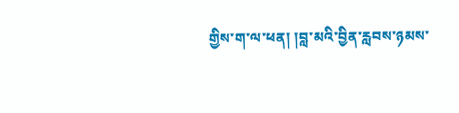གྱིས་ག་ལ་ཕན། །བླ་མའི་བྱིན་རླབས་ཉམས་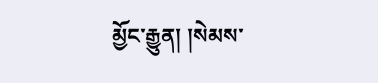མྱོང་རྒྱུན། །སེམས་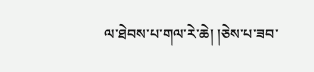ལ་ཐེབས་པ་གལ་རེ་ཆེ། །ཅེས་པ་ཟབ་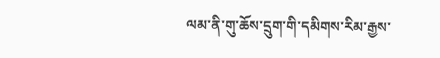ལམ་ནི་གུ་ཆོས་དྲུག་གི་དམིགས་རིམ་རྒྱས་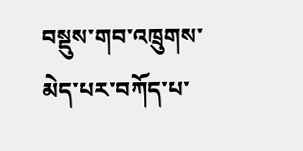བསྡུས་གབ་འཁྲུགས་མེད་པར་བཀོད་པ་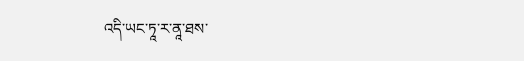འདི་ཡང་ཏཱ་ར་ནཱ་ཐས་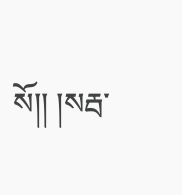སོ།། །སརྦ་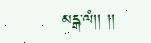མདྒ་ལཾ།། །།